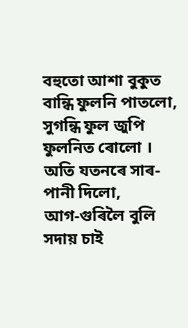বহুতো আশা বুকুত
বান্ধি ফুলনি পাতলো,
সুগন্ধি ফুল জুপি
ফুলনিত ৰোলো ।
অতি যতনৰে সাৰ-পানী দিলো,
আগ-গুৰিলৈ বুলি
সদায় চাই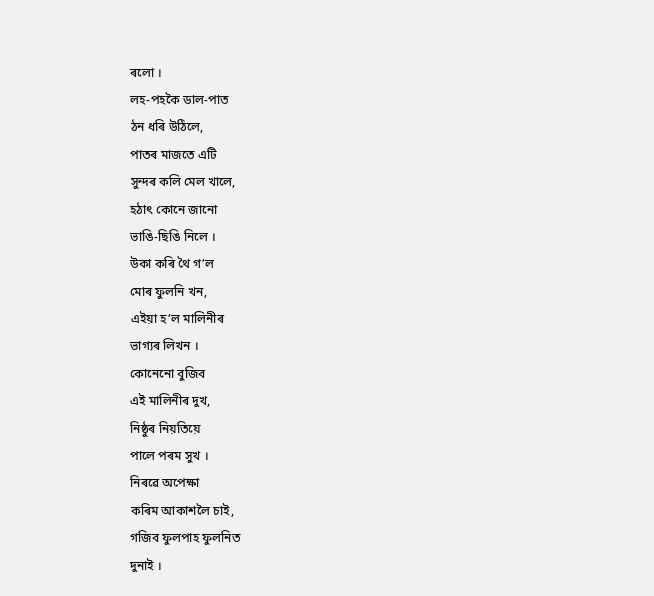ৰলো ।
লহ-পহকৈ ডাল-পাত
ঠন ধৰি উঠিলে,
পাতৰ মাজতে এটি
সুন্দৰ কলি মেল খালে,
হঠাৎ কোনে জানো
ভাঙি-ছিঙি নিলে ।
উকা কৰি থৈ গ’ল
মোৰ ফুলনি খন,
এইয়া হ’ল মালিনীৰ
ভাগ্যৰ লিখন ।
কোনেনো বুজিব
এই মালিনীৰ দুখ,
নিষ্ঠুৰ নিয়তিয়ে
পালে পৰম সুখ ।
নিৰৱে অপেক্ষা
কৰিম আকাশলৈ চাই,
গজিব ফুলপাহ ফুলনিত
দুনাই ।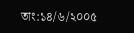তাং:১৪/৬/২০০৫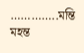…………..মন্তি মহন্ত